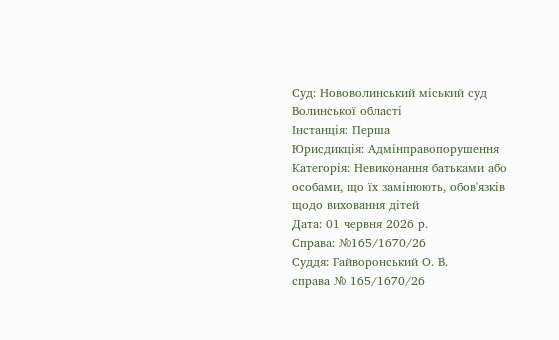Суд: Нововолинський міський суд Волинської області
Інстанція: Перша
Юрисдикція: Адмінправопорушення
Категорія: Невиконання батьками або особами, що їх замінюють, обов'язків щодо виховання дітей
Дата: 01 червня 2026 р.
Справа: №165/1670/26
Суддя: Гайворонський О. В.
справа № 165/1670/26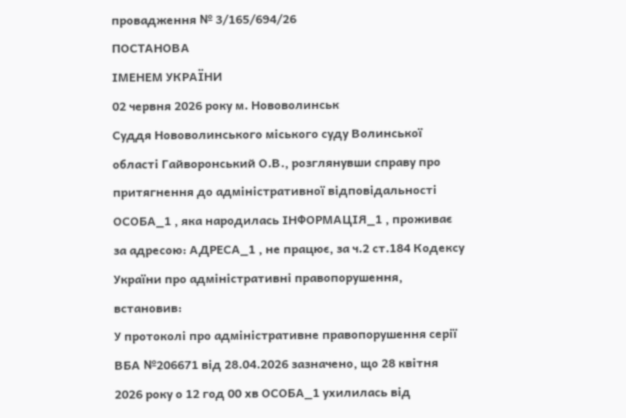провадження № 3/165/694/26
ПОСТАНОВА
ІМЕНЕМ УКРАЇНИ
02 червня 2026 року м. Нововолинськ
Суддя Нововолинського міського суду Волинської області Гайворонський О.В., розглянувши справу про притягнення до адміністративної відповідальності ОСОБА_1 , яка народилась ІНФОРМАЦІЯ_1 , проживає за адресою: АДРЕСА_1 , не працює, за ч.2 ст.184 Кодексу України про адміністративні правопорушення,
встановив:
У протоколі про адміністративне правопорушення серії ВБА №206671 від 28.04.2026 зазначено, що 28 квітня 2026 року о 12 год 00 хв ОСОБА_1 ухилилась від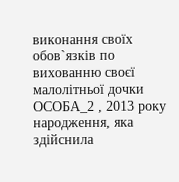виконання своїх обов`язків по вихованню своєї малолітньої дочки ОСОБА_2 , 2013 року народження, яка здійснила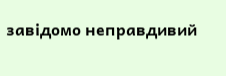завідомо неправдивий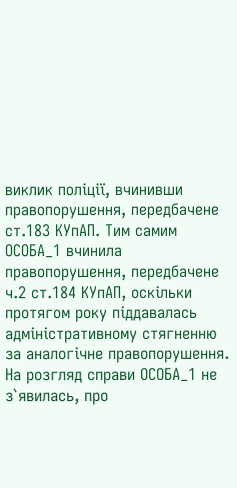виклик поліції, вчинивши правопорушення, передбачене ст.183 КУпАП. Тим самим ОСОБА_1 вчинила правопорушення, передбачене ч.2 ст.184 КУпАП, оскільки протягом року піддавалась адміністративному стягненню за аналогічне правопорушення.
На розгляд справи ОСОБА_1 не з`явилась, про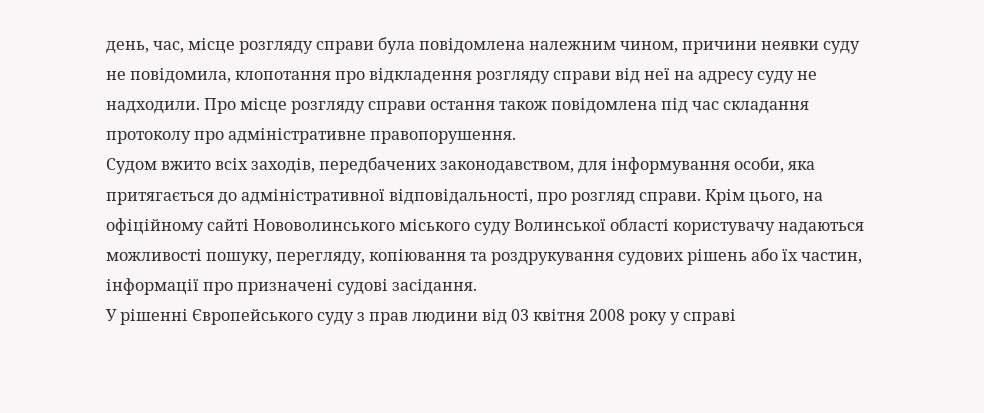день, час, місце розгляду справи була повідомлена належним чином, причини неявки суду не повідомила, клопотання про відкладення розгляду справи від неї на адресу суду не надходили. Про місце розгляду справи остання також повідомлена під час складання протоколу про адміністративне правопорушення.
Судом вжито всіх заходів, передбачених законодавством, для інформування особи, яка притягається до адміністративної відповідальності, про розгляд справи. Крім цього, на офіційному сайті Нововолинського міського суду Волинської області користувачу надаються можливості пошуку, перегляду, копіювання та роздрукування судових рішень або їх частин, інформації про призначені судові засідання.
У рішенні Європейського суду з прав людини від 03 квітня 2008 року у справі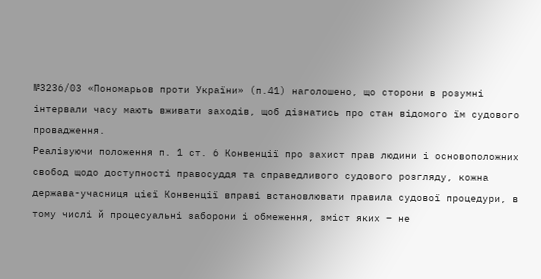№3236/03 «Пономарьов проти України» (п.41) наголошено, що сторони в розумні інтервали часу мають вживати заходів, щоб дізнатись про стан відомого їм судового провадження.
Реалізуючи положення п. 1 ст. 6 Конвенції про захист прав людини і основоположних свобод щодо доступності правосуддя та справедливого судового розгляду, кожна держава-учасниця цієї Конвенції вправі встановлювати правила судової процедури, в тому числі й процесуальні заборони і обмеження, зміст яких – не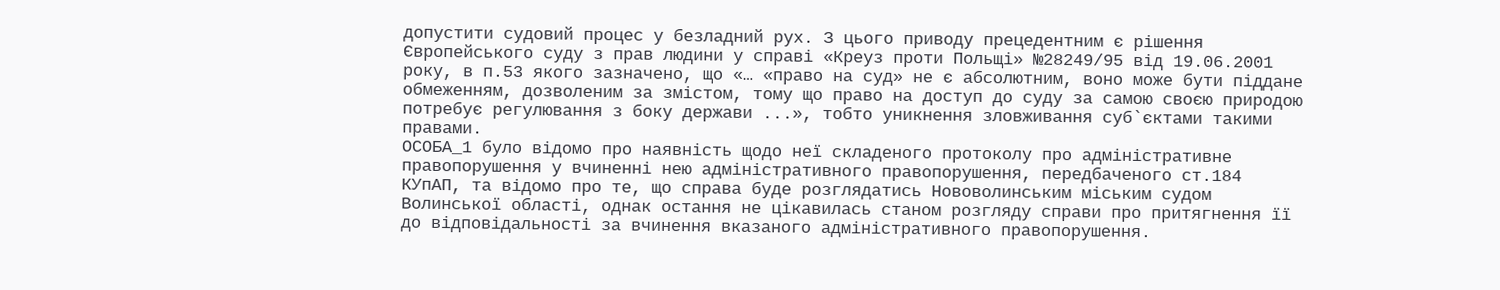допустити судовий процес у безладний рух. З цього приводу прецедентним є рішення Європейського суду з прав людини у справі «Креуз проти Польщі» №28249/95 від 19.06.2001 року, в п.53 якого зазначено, що «… «право на суд» не є абсолютним, воно може бути піддане обмеженням, дозволеним за змістом, тому що право на доступ до суду за самою своєю природою потребує регулювання з боку держави ...», тобто уникнення зловживання суб`єктами такими правами.
ОСОБА_1 було відомо про наявність щодо неї складеного протоколу про адміністративне правопорушення у вчиненні нею адміністративного правопорушення, передбаченого ст.184 КУпАП, та відомо про те, що справа буде розглядатись Нововолинським міським судом Волинської області, однак остання не цікавилась станом розгляду справи про притягнення її до відповідальності за вчинення вказаного адміністративного правопорушення.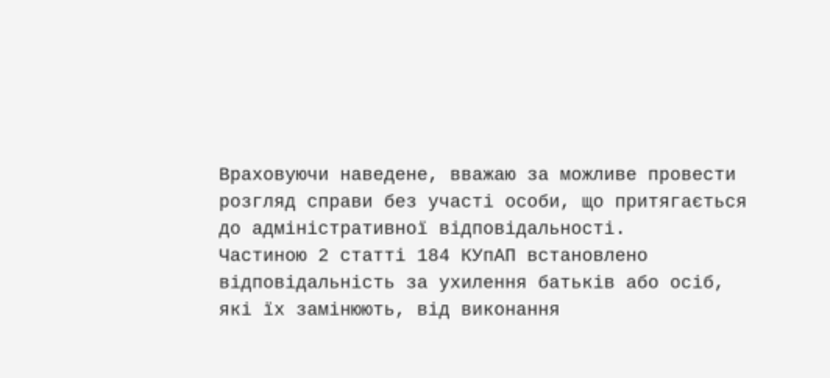Враховуючи наведене, вважаю за можливе провести розгляд справи без участі особи, що притягається до адміністративної відповідальності.
Частиною 2 статті 184 КУпАП встановлено відповідальність за ухилення батьків або осіб, які їх замінюють, від виконання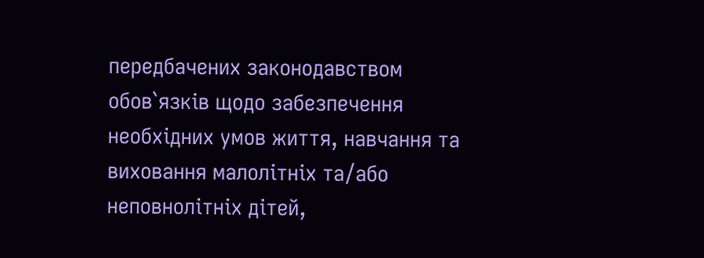передбачених законодавством обов`язків щодо забезпечення необхідних умов життя, навчання та виховання малолітніх та/або неповнолітніх дітей,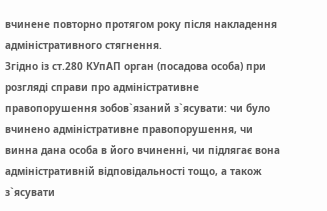вчинене повторно протягом року після накладення адміністративного стягнення.
Згідно із ст.280 КУпАП орган (посадова особа) при розгляді справи про адміністративне правопорушення зобов`язаний з`ясувати: чи було вчинено адміністративне правопорушення, чи винна дана особа в його вчиненні, чи підлягає вона адміністративній відповідальності тощо, а також з`ясувати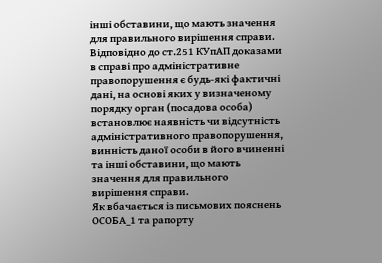інші обставини, що мають значення для правильного вирішення справи.
Відповідно до ст.251 КУпАП доказами в справі про адміністративне правопорушення є будь-які фактичні дані, на основі яких у визначеному порядку орган (посадова особа) встановлює наявність чи відсутність адміністративного правопорушення, винність даної особи в його вчиненні та інші обставини, що мають значення для правильного вирішення справи.
Як вбачається із письмових пояснень ОСОБА_1 та рапорту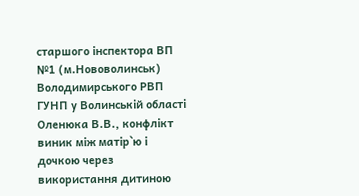старшого інспектора ВП №1 (м.Нововолинськ) Володимирського РВП ГУНП у Волинській області Оленюка В.В., конфлікт виник між матір`ю і дочкою через використання дитиною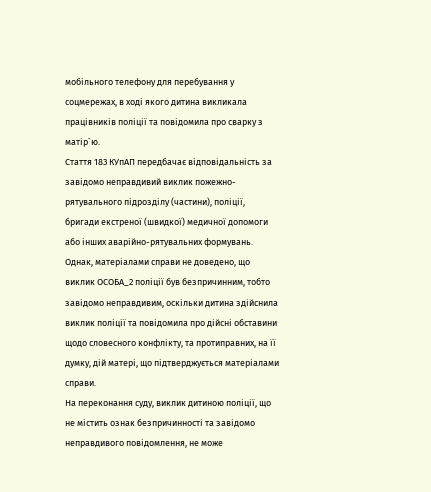мобільного телефону для перебування у соцмережах, в ході якого дитина викликала працівників поліції та повідомила про сварку з матір`ю.
Стаття 183 КУпАП передбачає відповідальність за завідомо неправдивий виклик пожежно-рятувального підрозділу (частини), поліції, бригади екстреної (швидкої) медичної допомоги або інших аварійно-рятувальних формувань.
Однак, матеріалами справи не доведено, що виклик ОСОБА_2 поліції був безпричинним, тобто завідомо неправдивим, оскільки дитина здійснила виклик поліції та повідомила про дійсні обставини щодо словесного конфлікту, та протиправних, на її думку, дій матері, що підтверджується матеріалами справи.
На переконання суду, виклик дитиною поліції, що не містить ознак безпричинності та завідомо неправдивого повідомлення, не може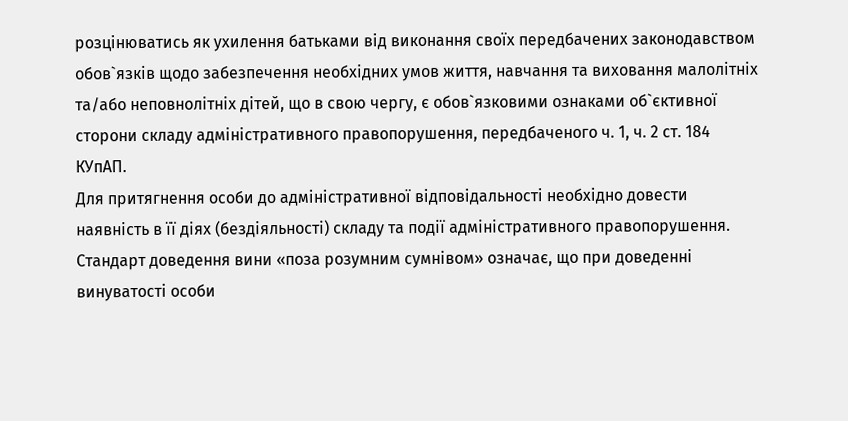розцінюватись як ухилення батьками від виконання своїх передбачених законодавством обов`язків щодо забезпечення необхідних умов життя, навчання та виховання малолітніх та/або неповнолітніх дітей, що в свою чергу, є обов`язковими ознаками об`єктивної сторони складу адміністративного правопорушення, передбаченого ч. 1, ч. 2 ст. 184 КУпАП.
Для притягнення особи до адміністративної відповідальності необхідно довести наявність в її діях (бездіяльності) складу та події адміністративного правопорушення.
Стандарт доведення вини «поза розумним сумнівом» означає, що при доведенні винуватості особи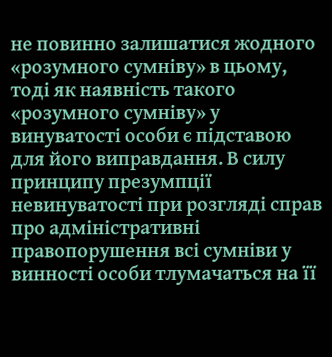не повинно залишатися жодного «розумного сумніву» в цьому, тоді як наявність такого «розумного сумніву» у винуватості особи є підставою для його виправдання. В силу принципу презумпції невинуватості при розгляді справ про адміністративні правопорушення всі сумніви у винності особи тлумачаться на її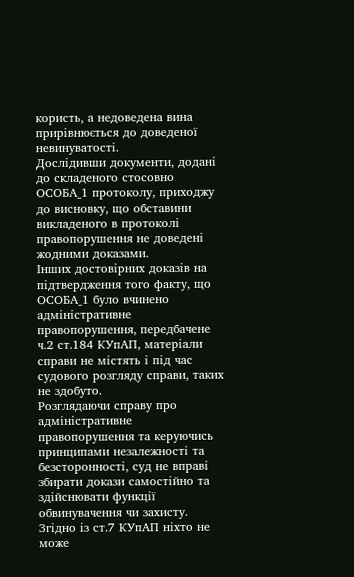користь, а недоведена вина прирівнюється до доведеної невинуватості.
Дослідивши документи, додані до складеного стосовно ОСОБА_1 протоколу, приходжу до висновку, що обставини викладеного в протоколі правопорушення не доведені жодними доказами.
Інших достовірних доказів на підтвердження того факту, що ОСОБА_1 було вчинено адміністративне правопорушення, передбачене ч.2 ст.184 КУпАП, матеріали справи не містять і під час судового розгляду справи, таких не здобуто.
Розглядаючи справу про адміністративне правопорушення та керуючись принципами незалежності та безсторонності, суд не вправі збирати докази самостійно та здійснювати функції обвинувачення чи захисту.
Згідно із ст.7 КУпАП ніхто не може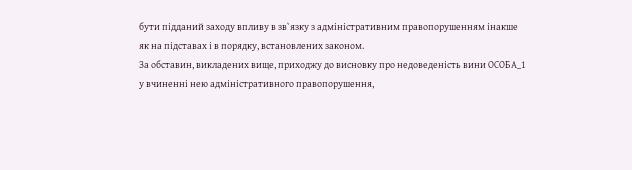бути підданий заходу впливу в зв`язку з адміністративним правопорушенням інакше як на підставах і в порядку, встановлених законом.
За обставин, викладених вище, приходжу до висновку про недоведеність вини ОСОБА_1 у вчиненні нею адміністративного правопорушення,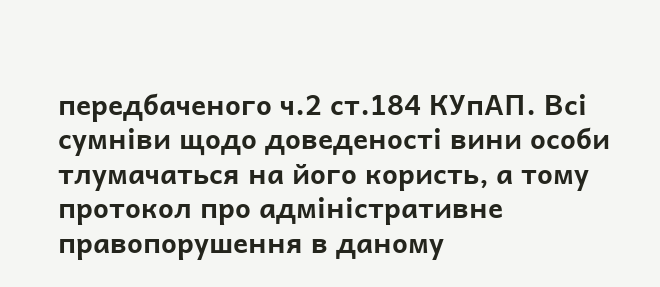передбаченого ч.2 ст.184 КУпАП. Всі сумніви щодо доведеності вини особи тлумачаться на його користь, а тому протокол про адміністративне правопорушення в даному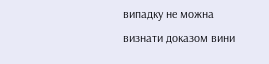випадку не можна визнати доказом вини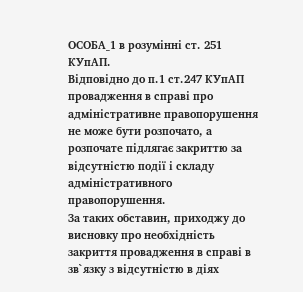ОСОБА_1 в розумінні ст. 251 КУпАП.
Відповідно до п.1 ст.247 КУпАП провадження в справі про адміністративне правопорушення не може бути розпочато, а розпочате підлягає закриттю за відсутністю події і складу адміністративного правопорушення.
За таких обставин, приходжу до висновку про необхідність закриття провадження в справі в зв`язку з відсутністю в діях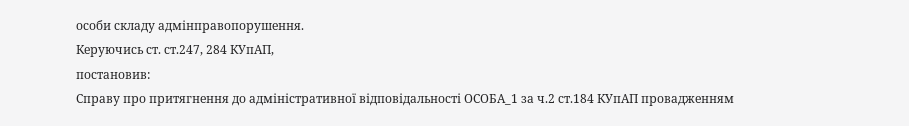особи складу адмінправопорушення.
Керуючись ст. ст.247, 284 КУпАП,
постановив:
Справу про притягнення до адміністративної відповідальності ОСОБА_1 за ч.2 ст.184 КУпАП провадженням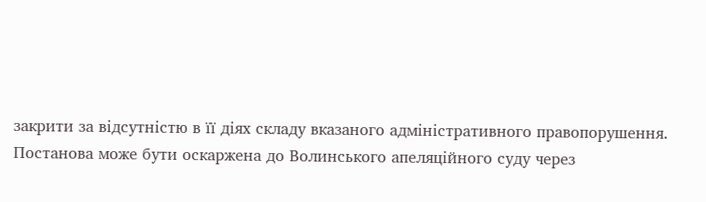закрити за відсутністю в її діях складу вказаного адміністративного правопорушення.
Постанова може бути оскаржена до Волинського апеляційного суду через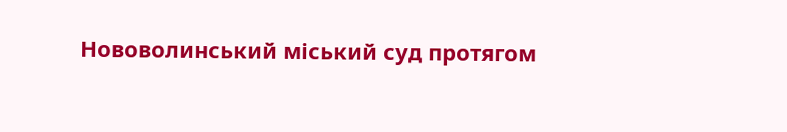Нововолинський міський суд протягом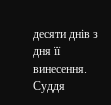десяти днів з дня її винесення.
Суддя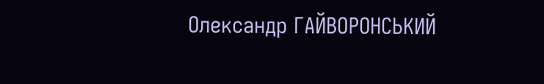Олександр ГАЙВОРОНСЬКИЙ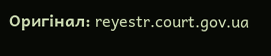Оригінал: reyestr.court.gov.ua